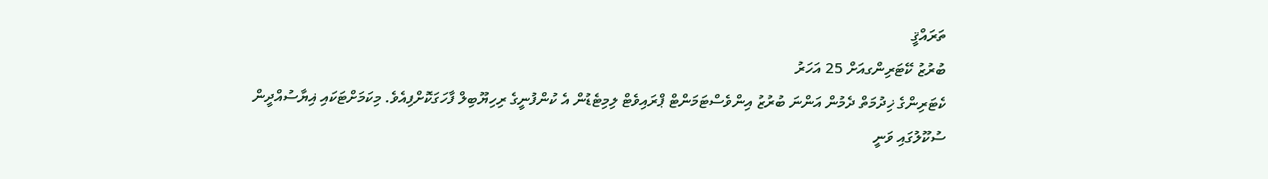ތަރައްޤީ
ބުރުޒު ކޭޓަރިންގއަށް 25 އަހަރު
ކެޓަރިންގެ ޚިދުމަތް ދެމުން އަންނަ ބުރުޒު އިންވެސްޓަމަންޓް ޕްރައިވެޓް ލިމިޓެޑުން އެ ކުންފުނީގެ ރިހިޔޫބިލް ފާހަގަކޮށްފިއެވެ. މިކަމަށްޓަކައި ޣިޔާސުއްދީން ސުކޫލުގައި ވަނީ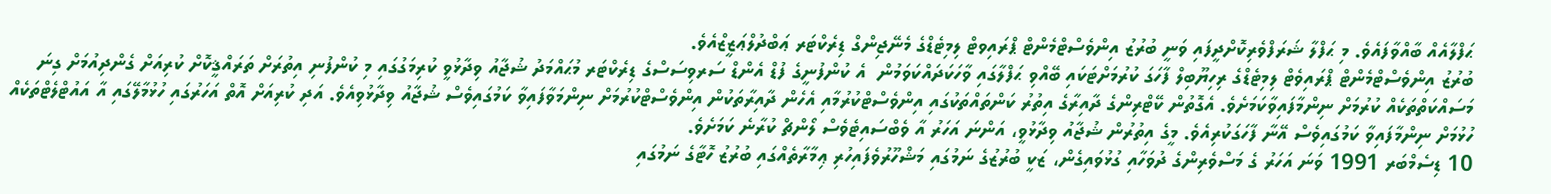ޙަފްލާއެއް ބާއްވާފައެވެ. މި ޙަފްލާ ޝަރަފްވެރިކޮށްދީފައި ވަނީ ބުރުޒު އިންވެސްޓްމެންޓް ޕްރައިވޓް ލިމިޓެޑްގެ މެނޭޖިންގް ޑިރެކްޓަރ ޢަބްދުލްޢަޒީޒްއެވެ.
ބުރުޒު އިންވެސްޓްމެންޓް ޕްރައިވެޓް ލިމިޓެޑްގެ ރިހިޔޫބިލް ފާހަގަ ކުރުމަށްޓަކައި ބޭއްވި ޙަފްލާގައި ވާހަކަދައްކަވަމުން  އެ ކުންފުނީގެ ފުޑް އެންޑް ސަރވިސަސްގެ ޑިރެކްޓަރ މުޙައްމަދު ޝުޖާއު ވިދާޅުވީ ކުރިމަގުގައި މި ކުންފުނި އިތުރަށް ތަރައްޤީކޮށް ކުރިއަށް ގެންދިއުމަށް ގިނަ މަސައްކަތްތަކެއް ކުރުމަށް ނިންމާފައިވާކަމަށެވެ. އެގޮތުން ކޭޓްރިންގެ ދާއިރާގެ އިތުރު ކަންތައްތަކުގައި އިންވެސްޓްކުރުމާއި އެހެން ދާއިރާތަކުން އިންވެސްޓްކުރުމަށް ނިންމަވާފައިވާ ކަމުގައިވެސް ޝުޖާއު ވިދާޅުވިއެވެ. އަދި ކުރިއަށް އޮތް އަހަރުގައި ހުޅުމާލޭގައި އާ އައުޓްލެޓްތަކެއް ހުޅުމަށް ނިންމާފައިވާ ކަމުގައިވެސް އޭނާ ފާހަގަކުރިއެވެ. މީގެ އިތުރުން ޝުޖާއު ވިދާޅުވީ، އަންނަ އަހަރު އާ ވެބްސައިޓެވެސް ލޯންޗް ކުރާނެ ކަމަށެވެ.
10 ޑިސެމްބަރ 1991 ވަނަ އަހަރު ގެ މަސްވެރިންގެ ދުވަހާއި ގުޅުވައިގެން، ޒަކީ ބުރުޒުގެ ނަމުގައި މަޝްހޫރުވެފައިހުރި ޢިމާރާތެއްގައި ބުރުޒު ހޮޓާގެ ނަމުގައި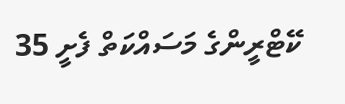ކޭޓްރީންގެ މަސައްކަތް ފެށީ 35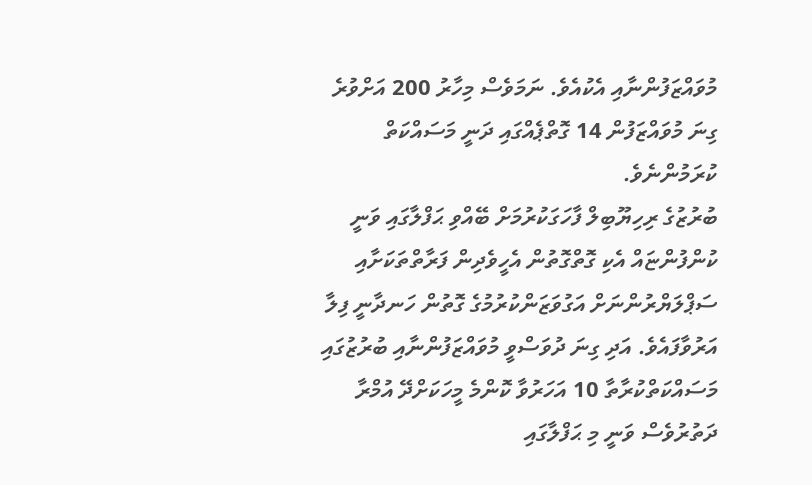މުވައްޒަފުންނާއި އެކުއެވެ. ނަމަވެސް މިހާރު 200 އަށްވުރެ ގިނަ މުވައްޒަފުން 14 ގޮތްޕެއްގައި ދަނީ މަސައްކަތް ކުރަމުންނެވެ.
ބުރުޒުގެ ރިހިޔޫބިލް ފާހަގަކުރުމަށް ބޭއްވި ޙަފްލާގައި ވަނީ ކުންފުންޏައް އެކި ގޮތްގޮތުން އެހީވެދިން ފަރާތްތަކަށާއި ސަޕްލަޔްރުންނަށް އަގުވަޒަންކުރުމުގެ ގޮތުން ހަނދާނީ ފިލާ އަރުވާފައެވެ. އަދި ގިނަ ދުވަސްވީ މުވައްޒަފުންނާއި ބުރުޒުގައި މަސައްކަތްކުރާތާ 10 އަހަރުވާ ކޮންމެ މީހަކަށްދޭ އުމްރާ ދަތުރުވެސް ވަނީ މި ޙަފްލާގައި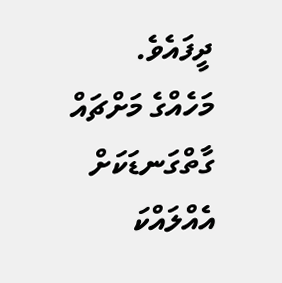ދީފައެވެ.
މަހެއްގެ މަށްޗައް ގާތްގަނޑަކަށް އެއްލައްކަ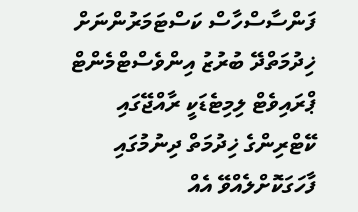ފަންސާސްހާސް ކަސްޓަމަރުންނަށް ޚިދުމަތްދޭ ބުރުޒު އިންވެސްޓްމެންޓް ޕްރައިވެޓް ލިމިޓެޑަކީ ރާއްޖޭގައި ކޭޓްރިންގެ ޚިދުމަތް ދިނުމުގައި ފާހަގަކޮށްލެއްވޭ އެއް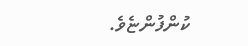ކުންފުންޏެވެ.